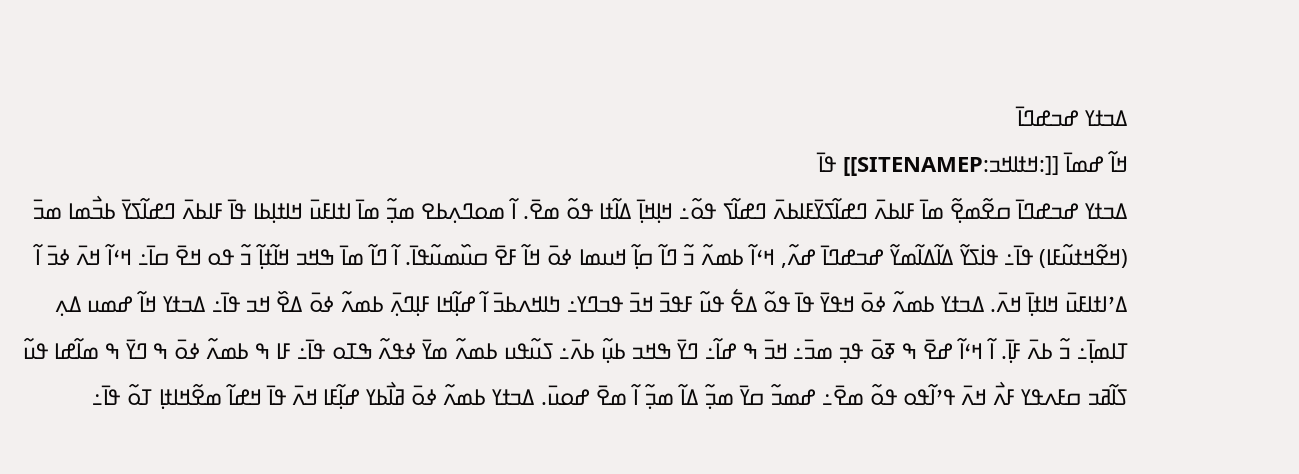ߡߏߙߌ ߝߏߝߣߊ߫
ߞߊ߬ ߝߘߊ߫ [[:ߞߙߊߞߏ:SITENAMEP]] ߟߊ߫
ߡߏߙߌ ߝߏߝߣߊ߫ ߛߐ߬ߘߐ߲߬ ߘߊ߫ ߓߊߕߍ߫ ߣߝߊ߬ߖߌ߫ߓߊߕߍ߫ ߣߝߊ߬ߖ ߟߋ߬߸ ߞߊ߲ߞߊ߲߫ ߡߊ߬ߙߊ ߟߋ߬ ߘߐ߫. ߊ߬ ߘߋߣߍ߲ߕߐ ߘߏ߲߬ ߘߊ߫ ߊߙߊߓߎ߫ ߞߊߙߊ߲ߕߊ ߟߊ߫ ߓߊߕߍ߫ ߣߝߊ߬ߖߌ߫ ߕߏ߯ߘߊ ߘߏ߫ (ߞߐ߬ߞߙߎ߬ߓߊ) ߟߊ߫߸ ߟߊ߭ߖߌ߬ ߡߊ߬ߡߊ߬ߘߌ߬ ߝߏߝߣߊ߫ ߝߍ߬, ߞߵߊ߬ ߕߘߍ߬ ߏ߬ ߣߊ߬ ߛߊ߲߬ ߞߎߘߊ ߦߋ߫ ߞߊ߬ ߓߐ߫ ߛߎ߰ߘߎ߬ߟߊ߫. ߊ߬ ߣߊ߬ ߘߊ߫ ߒߞߏ ߞߊ߬ߙߊ߲߬ ߏ߬ ߟߋ ߞߐ߫ ߛߊ߫߸ ߞߵߊ߬ ߞߍ߫ ߦߏ߫ ߊ߬ ߡߴߊߙߊߓߎ߫ ߞߊߙߊ߲߫ ߞߍ߫. ߡߏߙߌ ߕߘߍ߬ ߦߋ߫ ߞߟߌ߫ ߟߊ߫ ߟߋ߬ ߡߐ߱ ߟߎ߬ ߓߟߏ߫ ߞߏ߫ ߟߏߣߌ߸ ߤߊߞߍߕߏ߫ ߊ߬ ߝߊ߲߬ߞߊ ߓߊ߲ߣߍ߲߫ ߕߘߍ߬ ߦߋ߫ ߡߐ߰ ߞߏ ߟߊ߫߸ ߡߏߙߌ ߞߊ߬ ߝߘߎ ߡߍ߲ ߠߊߘߊ߲߫߸ ߏ߬ ߕߍ߫ ߓߊ߲߫. ߊ߬ ߞߵߊ߬ ߝߐ߫ ߒ ߧߋ߫ ߟߏ߲ ߘߏ߫߸ ߞߏ߫ ߒ ߝߊ߬߸ ߣߌ߫ ߒߞߏ ߕߎ߲߬ ߕߍ߫߸ ߖߎ߬ߟߎ ߕߘߍ߬ ߘߌ߫ ߦߟߍ߬ ߒߠߋ ߟߊ߫߸ ߓߊ ߒ ߕߘߍ߬ ߦߋ߫ ߒ ߣߌ߫ ߒ ߘߊ߬ߝߊ ߟߎ߬ ߖߊ߬ߥߏ ߛߓߍߟߌ ߓߍ߯ ߞߍ߫ ߟߴߊ߬ߟߋ ߟߋ߬ ߘߐ߫߸ ߝߘߏ߬ ߛߌ߫ ߘߏ߲߬ ߡߊ߬ ߘߏ߲߬ ߊ߬ ߘߐ߫ ߝߋߎ߫. ߡߏߙߌ ߕߘߍ߬ ߦߋ߫ ߥߊ߯ߕߌ ߝߊ߲߬ߓߊ ߞߍ߫ ߟߊ߫ ߞߝߊ߬ ߘߐ߬ߞߊߙߊ߲ ߠߋ߬ ߟߊ߫߸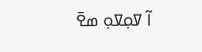ߊ߬ ߜߋ߲ߜߋ߲ ߘߐ߫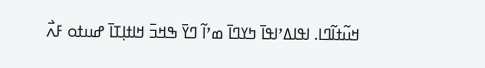ߞߎ߬ߙߊ߬ߣߊ. ߊߟߊߡߴߊߟߊ߫ ߤߌߣߊ߫ ߘߴߊ߬ ߣߌ߫ ߒߞߏ߫ ߞߊߙߊ߲ߠߊ߫ ߝߎߙߋ ߓߍ߯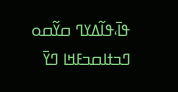ߟߊ߫،ߟߊ߬ߡߌߣ ߛߌ߬ߛߋ ߣߏߙߊߛߏߓߞߊ ߣߌ߫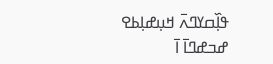ߟߊ߲߰ߛߌߣߍ߫ ߞߎ߲ߝߊ߲ߕߐ ߝߏߝߣߊ߫ ߊ߫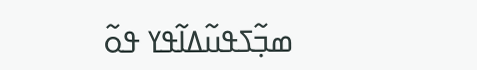ߘߏ߲߬ߖߟߎ߬ߡߊ߬ߟߌ ߟߋ߬